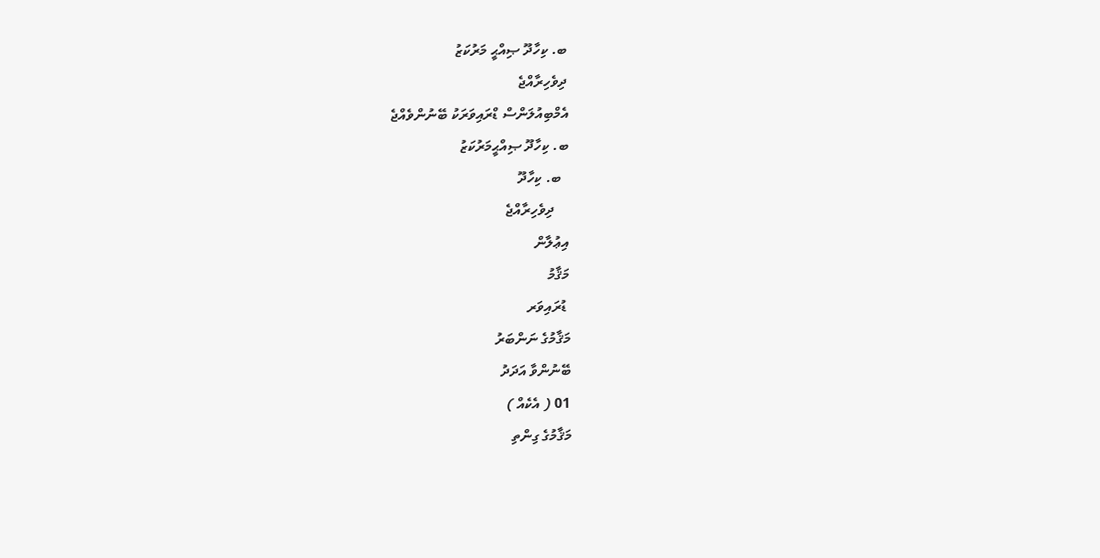ބ. ކިހާދޫ ޞިއްޙީ މަރުކަޒު
ދިވެހިރާއްޖެ
އެމްބިއުލަންސް ޑްރައިވަރަކު ބޭނުންވެއްޖެ
ބ. ކިހާދޫ ޞިއްޙީމަރުކަޒު
  ބ. ކިހާދޫ
    ދިވެހިރާއްޖެ
އިޢުލާން
މަޤާމު
 ޑުރައިވަރ
މަޤާމުގެ ނަންބަރު
ބޭނުންވާ އަދަދު
01 ( އެކެއް )
މަޤާމުގެ ގިންތި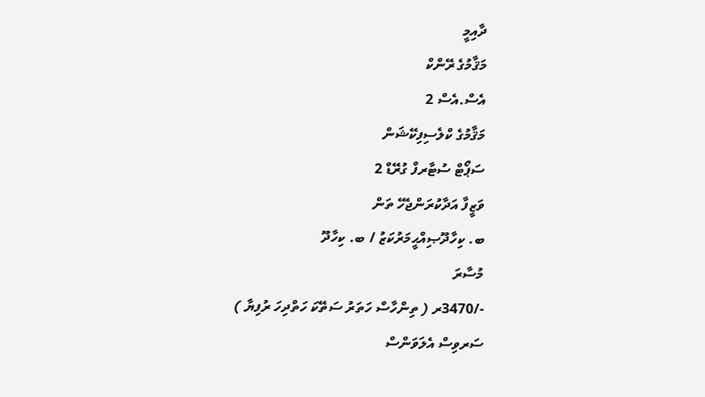ދާއިމީ
މަޤާމުގެ ރޭންކް
އެސް.އެސް 2
މަޤާމުގެ ކްލެސިފިކޭޝަން
ސަޕޯޓް ސުޓާރފް ގުރޭޑް 2
ވަޒީފާ އަދާކުރަންޖެހޭ ތަން
ބ. ކިހާދޫޞިއްޙީމަރުކަޒު / ބ. ކިހާދޫ
މުސާރަ
-/3470ރ ( ތިންހާސް ހަތަރު ސަތޭކަ ހަތްދިހަ ރުފިޔާ )
ސަރވިސް އެލަވަންސް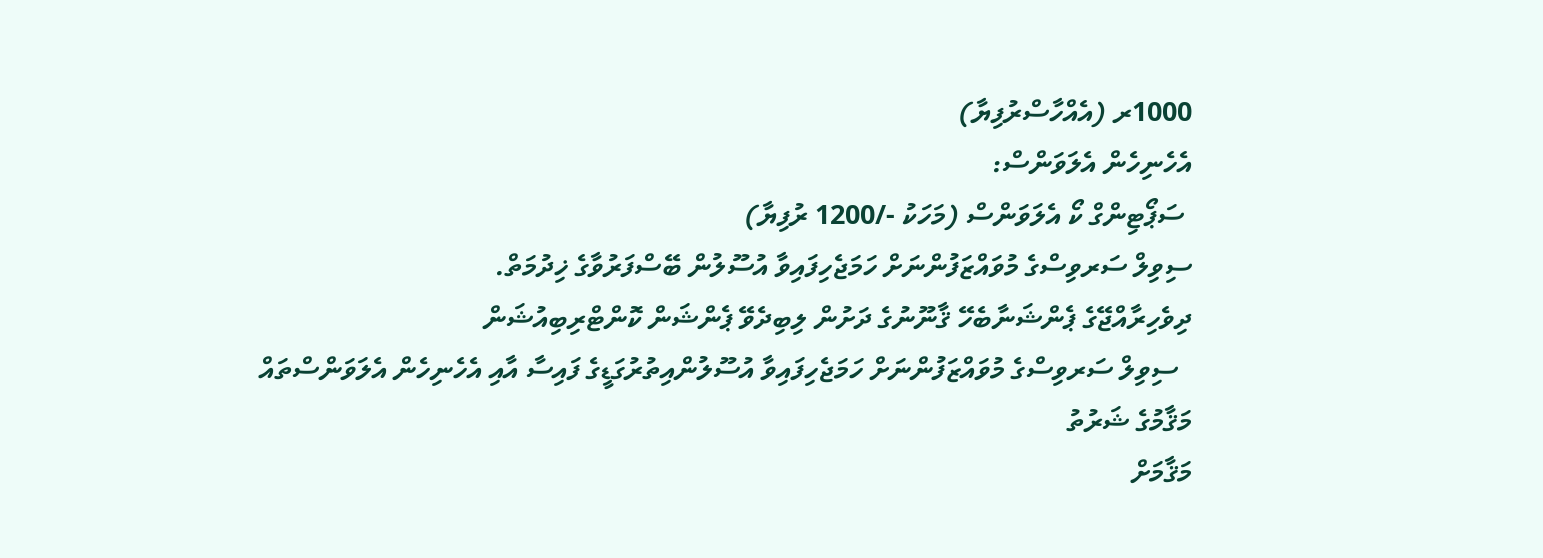1000ރ (އެއްހާސްރުފިޔާ)
އެހެނިހެން އެލަވަންސް:
 ސަޕޯޓިންގް ކޯ އެލަވަންސް (މަހަކު -/1200 ރުފިޔާ)
ސިވިލް ސަރވިސްގެ މުވައްޒަފުންނަށް ހަމަޖެހިފައިވާ އުސޫލުން ބޭސްފަރުވާގެ ޚިދުމަތް.
ދިވެހިރާއްޖޭގެ ޕެންޝަނާބެހޭ ޤާނޫނުގެ ދަށުން ލިބިދެވޭ ޕެންޝަން ކޮންޓްރިބިއުޝަން
  ސިވިލް ސަރވިސްގެ މުވައްޒަފުންނަށް ހަމަޖެހިފައިވާ އުސޫލުންއިތުރުގަޑީގެ ފައިސާ އާއި އެހެނިހެން އެލަވަންސްތައް
މަޤާމުގެ ޝަރުތު
މަޤާމަށް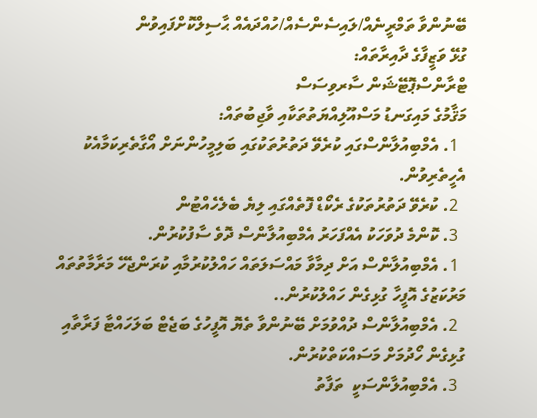ބޭނުންވާ ތަމްރީނެއް/ލައިސެންސެއް/ހުއްދައެއް ޙާސިލްކޮށްފައިވުން
ގުޅޭ ވަޒީފާގެ ދާއިރާތައް:
ޓްރާންސްޕޮޓޭޝަން ސާރވިސަސް
މަޤާމުގެ މައިގަނޑު މަސްއޫލިއްޔަތުތަކާއި ވާޖިބުތައް:
  1. އެމްބިއުލާންސްގައި ކުރެވޭ ދަތުރުތަކުގައި ބަލިމީހުންނަށް އޯގާތެރިކަމާއެކު އެހީތެރިވުން.
  2. ކުރެވޭ ދަތުރުތަކުގެ ރެކޯޑް ފޮތެއްގައި ލިޔެ ބެލެހެއްޓުން
  3. ކޮންމެ ދުވަހަކު އެއްފަހަރު އެމްބިއުލާންސް ދޮވެ ސާފުކުރުން.
  1. އެމްބިއުލާންސް އަށް ދިމާވާ މައްސަލަތައް ހައްލުކުރުމާއި ކުރަންޖެހޭ މަރާމާތުތައް މަރުކަޒުގެ އޮފީހާ ގުޅިގެން ހައްލުކުރުން..
  2. އެމްބިއުލާންސް ދުއްވުމަށް ބޭނުންވާ ތެޔޮ އޮފީހުގެ ބަޖެޓް ބަލަހައްޓާ ފަރާތާއި ގުޅިގެން ހޯދުމަށް މަސައްކަތްކުރުން.
  3. އެމްބިއުލާންސަކީ  ތަފާތު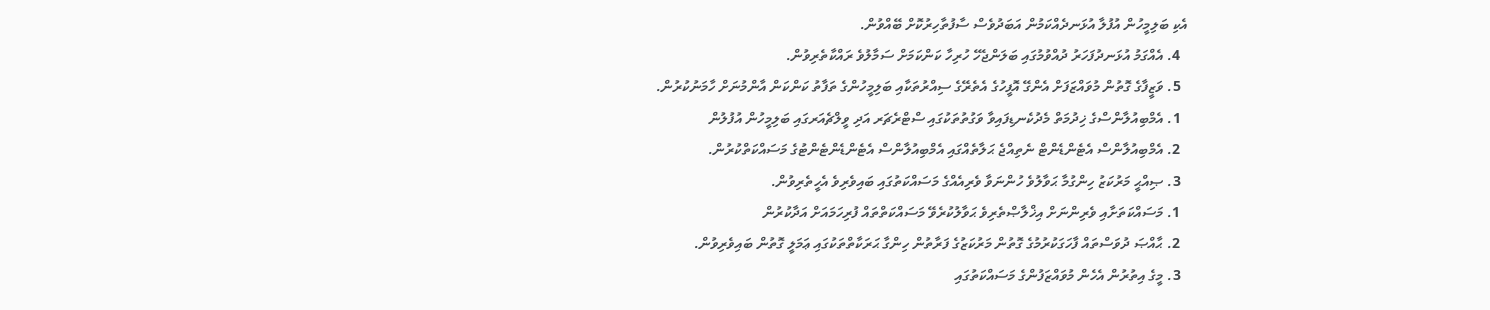އެކި ބަލިމީހުން އުފުލާ އުޅަނދެއްކަމުން އަބަދުވެސް ސާފުތާހިރުކޮށް ބޭއްވުން.
  4. އެއްގަމު އުޅަނދުފަހަރު ދުއްވުމުގައި ބަލަންޖެހޭ ހުރިހާ ކަންކަމަށް ސަމާލުވެ ރައްކާތެރިވުން.
  5. ވަޒީފާގެ ގޮތުން މުވައްޒަފަށް އެންގޭ އޮފީހުގެ އެތެރޭގެ ސިއްރުތަކާއި ބަލިމީހުންގެ ތަފާތު ކަންކަން އާންމުނަށް ހާމަނުކުރުން.
  1. އެމްބިއުލާންސްގެ ޚިދުމަތް މެދުކެނޑިފައިވާ ވަގުތުތަކުގައި ސްޓްރެޗަރ އަދި ވީލްޗެއަރގައި ބަލިމީހުން އުފުލުން
  2. އެމްބިއުލާންސް އެޓެންޑެންޓް ނެތިއްޖެ ޙަލާތެއްގައި އެމްބިއުލާންސް އެޓެންޑެންޓެންޓުގެ މަސައްކަތްކުރުން.
  3. ޞިއްޙީ މަރުކަޒު ހިންގުމާ ޙަވާލުވެ ހުންނަވާ ވެރިއެއްގެ މަސައްކަތުގައި ބައިވެރިވެ އެހީތެރިވުން.
  1. މަސައްކަތަށާއި ވެރިންނަށް އިޚްލާޞްތެރިވެ ޙަވާލުކުރެވޭ މަސައްކަތްތައް ފުރިހަމައަށް އަދާކުރުން
  2. ޙާއްޞަ ދުވަސްތައް ފާހަގަކުރުމުގެ ގޮތުން މަރުކަޒުގެ ފަރާތުން ހިންގާ ޙަރަކާތްތަކުގައި ޢަމަލީ ގޮތުން ބައިވެރިވުން.
  3. މީގެ އިތުރުން އެހެން މުވައްޒަފުންގެ މަސައްކަތުގައި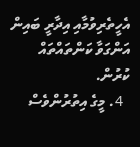އެހީތެރިވުމާއި އިދާރީ ބައިން އަންގަވާ ކަންތައްތައް ކުރުން.
  4. މީގެ އިތުރުންވެސް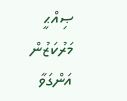ޞިއްޙީ މަރުކަޒުން އަންގަވާ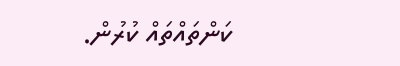ކަންތައްތައް ކުރުން.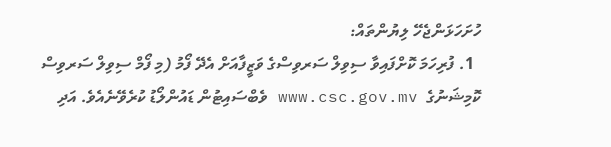ހުށަހަޅަންޖެހޭ ލިޔުންތައް:
  1. ފުރިހަމަ ކޮށްފައިވާ ސިވިލް ސަރވިސްގެ ވަޒީފާއަށް އެދޭ ފޯމު (މި ފޯމް ސިވިލް ސަރވިސް ކޮމިޝަނުގެ  www.csc.gov.mv ވެބްސައިޓުން ޑައުންލޯޑު ކުރެވޭނެއެވެ. އަދި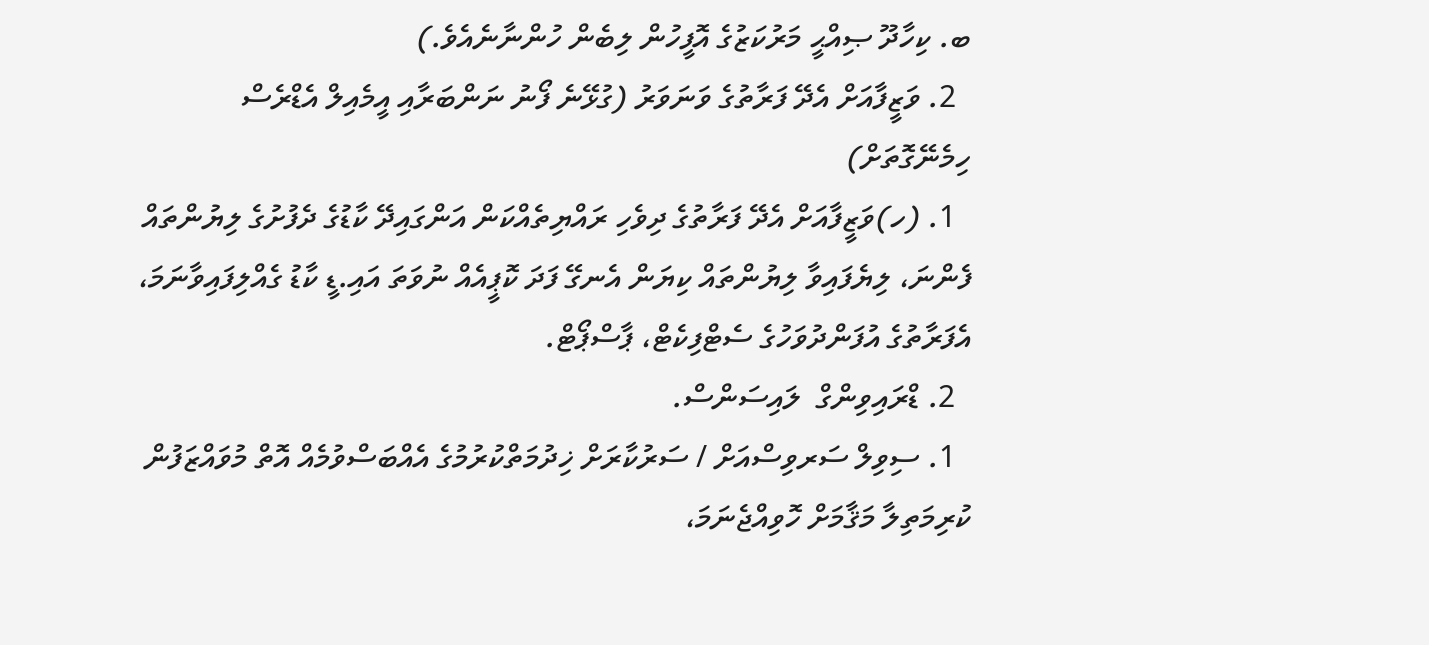ބ. ކިހާދޫ ޞިއްޙީ މަރުކަޒުގެ އޮފީހުން ލިބެން ހުންނާނެއެވެ.)
  2. ވަޒީފާއަށް އެދޭ ފަރާތުގެ ވަނަވަރު (ގުޅޭނެ ފޯނު ނަންބަރާއި އީމެއިލް އެޑްރެސް ހިމެނޭގޮތަށް)
  1. (ހ)ވަޒީފާއަށް އެދޭ ފަރާތުގެ ދިވެހި ރައްޔިތެއްކަން އަންގައިދޭ ކާޑުގެ ދެފުށުގެ ލިޔުންތައް ފެންނަ، ލިޔެފައިވާ ލިޔުންތައް ކިޔަން އެނގޭ ފަދަ ކޮޕީއެއް ނުވަތަ އައި.ޑީ ކާޑު ގެއްލިފައިވާނަމަ، އެފަރާތުގެ އުފަންދުވަހުގެ ސެޓްފިކެޓް، ޕާސްޕޯޓް.
  2. ޑްރައިވިންގް  ލައިސަންސް.
  1. ސިވިލް ސަރވިސްއަށް / ސަރުކާރަށް ޚިދުމަތްކުރުމުގެ އެއްބަސްވުމެއް އޮތް މުވައްޒަފުން ކުރިމަތިލާ މަޤާމަށް ހޮވިއްޖެނަމަ،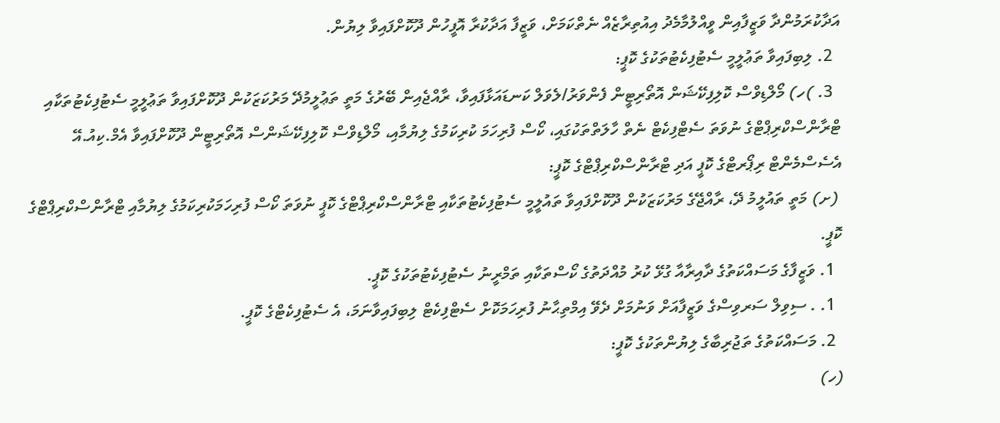އަދާކުރަމުންދާ ވަޒީފާއިން ވީއްލުމާމެދު އިއުތިރާޒެއް ނެތްކަމަށް، ވަޒީފާ އަދާކުރާ އޮފީހުން ދޫކޮށްފައިވާ ލިޔުން.
  2. ލިބިފައިވާ ތަޢުލީމީ ސެޓުފިކެޓުތަކުގެ ކޮޕީ:
  3. )ހ) މޯލްޑިވްސް ކޮލިފިކޭޝަން އޮތޯރިޓީން ފެންވަރު/ލެވަލް ކަނޑައަޅާފައިވާ، ރާއްޖެއިން ބޭރުގެ މަތީ ތަޢުލީމުދޭ މަރުކަޒަކުން ދޫކޮށްފައިވާ ތަޢުލީމީ ސެޓުފިކެޓުތަކާއި ޓްރާންސްކްރިޕްޓްގެ ނުވަތަ ސެޓްފިކެޓް ނެތް ހާލަތްތަކުގައި، ކޯސް ފުރިހަމަ ކުރިކަމުގެ ލިޔުމާއި، މޯލްޑިވްސް ކޮލިފިކޭޝަންސް އޮތޯރިޓީން ދޫކޮށްފައިވާ އެމް.ކިއު.އޭ އެސެސްމެންޓް ރިޕޯރޓްގެ ކޮޕީ އަދި ޓްރާންސްކްރިޕްޓްގެ ކޮޕީ:
 (ށ) މަތީ ތައުލީމު ދޭ، ރާއްޖޭގެ މަރުކަޒަކުން ދޫކޮށްފައިވާ ތައުލީމީ ސެޓުފިކެޓުތަކާއި ޓްރާންސްކްރިޕްޓްގެ ކޮޕީ ނުވަތަ ކޯސް ފުރިހަމަކުރިކަމުގެ ލިޔުމާއި ޓްރާންސްކްރިޕްޓްގެ ކޮޕީ.
  1. ވަޒީފާގެ މަސައްކަތުގެ ދާއިރާއާ ގުޅޭ ކުރު މުއްދަތުގެ ކޯސްތަކާއި ތަމްރީނު ސެޓުފިކެޓުތަކުގެ ކޮޕީ.
  1. . ސިވިލް ސަރވިސްގެ ވަޒީފާއަށް ވަނުމަށް ދެވޭ އިމްތިޙާނު ފުރިހަމަކޮށް ސެޓްފިކެޓް ލިބިފައިވާނަމަ، އެ ސެޓުފިކެޓްގެ ކޮޕީ.
  2. މަސައްކަތުގެ ތަޖުރިބާގެ ލިޔުންތަކުގެ ކޮޕީ:
(ހ)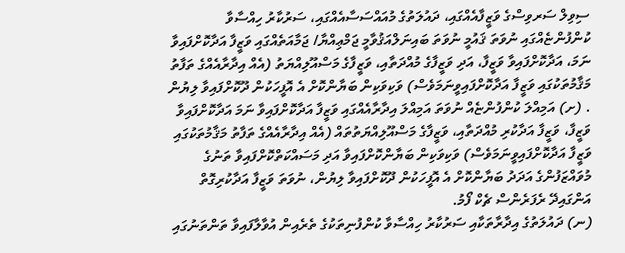ސިވިލް ސަރވިސްގެ ވަޒީފާއެއްގައި، ދައުލަތުގެ މުއައްސަސާއެއްގައި، ސަރުކާރު ހިއްސާވާ ކުންފުންޏެއްގައި ނުވަތަ ޤައުމީ ނުވަތަ ބައިނަލްއަޤުވާމީ ޖަމްޢިއްޔާ/ ޖަމާއަތެއްގައި ވަޒީފާ އަދާކޮށްފައިވާ ނަމަ، އަދާކޮށްފައިވާ ވަޒީފާ، އަދި ވަޒީފާގެ މުއްދަތާއި، ވަޒީފާގެ މަސްއޫލިއްޔަތު (އެއް އިދާރާއެއްގެ ތަފާތު މަޤާމުތަކުގައި ވަޒީފާ އަދާކޮށްފައިވީނަމަވެސް) ވަކިވަކިން ބަޔާންކޮށް އެ އޮފީހަކުން ދޫކޮށްފައިވާ ލިޔުން
. (ށ) އަމިއްލަ ކުންފުންޏެއް ނުވަތަ އަމިއްލަ އިދާރާއެއްގައި ވަޒީފާ އަދާކޮށްފައިވާ ނަމަ އަދާކޮށްފައިވާ ވަޒީފާ، ވަޒީފާ އަދާކުރި މުއްދަތާއި، ވަޒީފާގެ މަސްއޫލިއްޔަތުތައް (އެއް އިދާރާއެއްގެ ތަފާތު މަޤާމުތަކުގައި ވަޒީފާ އަދާކޮށްފައިވީނަމަވެސް) ވަކިވަކިން ބަޔާންކޮށްފައިވާ އަދި މަސައްކަތްކޮށްފައިވާ ތަނުގެ މުވައްޒަފުންގެ އަދަދު ބަޔާންކޮށް އެ އޮފީހަކުން ދޫކޮށްފައިވާ ލިޔުން، ނުވަތަ ވަޒީފާ އަދާކުރިގޮތް އަންގައިދޭ ރެފަރެންސް ޗެކް ފޯމު.
(ނ) ދައުލަތުގެ އިދާރާތަކާއި ސަރުކާރު ހިއްސާވާ ކުންފުނިތަކުގެ ތެރެއިން އުވާލާފައިވާ ތަންތަނުގައި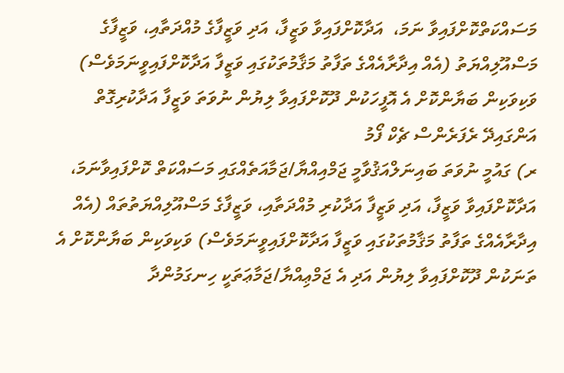މަސައްކަތްކޮށްފައިވާ ނަމަ،  އަދާކޮށްފައިވާ ވަޒީފާ، އަދި ވަޒީފާގެ މުއްދަތާއި، ވަޒީފާގެ މަސްއޫލިއްޔަތު (އެއް އިދާރާއެއްގެ ތަފާތު މަޤާމުތަކުގައި ވަޒީފާ އަދާކޮށްފައިވީނަމަވެސް) ވަކިވަކިން ބަޔާންކޮށް އެ އޮފީހަކުން ދޫކޮށްފައިވާ ލިޔުން ނުވަތަ ވަޒީފާ އަދާކުރިގޮތް އަންގައިދޭ ރެފަރެންސް ޗެކް ފޯމު
ރ) ގައުމީ ނުވަތަ ބައިނަލްއަޤުވާމީ ޖަމްއިއްޔާ/ޖަމާއަތެއްގައި މަސައްކަތް ކޮށްފައިވާނަމަ، އަދާކޮށްފައިވާ ވަޒީފާ، އަދި ވަޒީފާ އަދާކުރި މުއްދަތާއި، ވަޒީފާގެ މަސްއޫލިއްޔަތުތައް (އެއް އިދާރާއެއްގެ ތަފާތު މަޤާމުތަކުގައި ވަޒީފާ އަދާކޮށްފައިވީނަމަވެސް) ވަކިވަކިން ބަޔާންކޮށް އެ ތަނަކުން ދޫކޮށްފައިވާ ލިޔުން އަދި އެ ޖަމްޢިއްޔާ/ޖަމާޢަތަކީ ހިނގަމުންދާ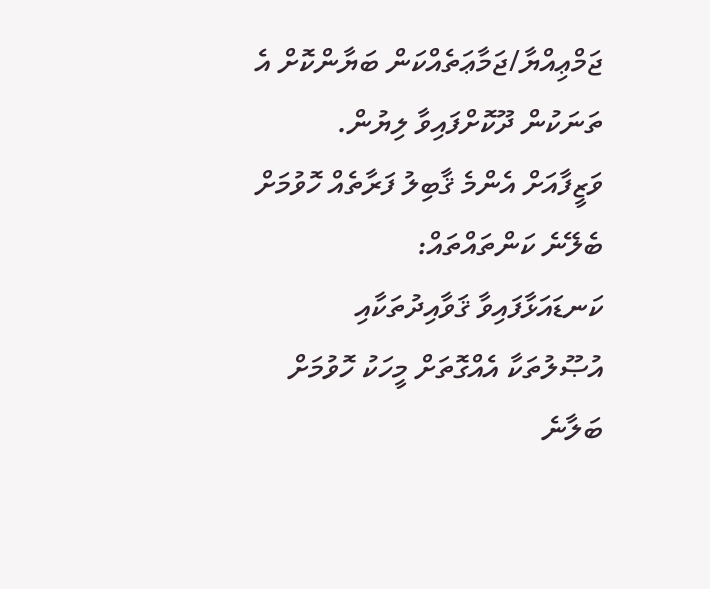ޖަމްޢިއްޔާ/ޖަމާޢަތެއްކަން ބަޔާންކޮށް އެ ތަނަކުން ދޫކޮށްފައިވާ ލިޔުން.
ވަޒީފާއަށް އެންމެ ޤާބިލު ފަރާތެއް ހޮވުމަށް ބެލޭނެ ކަންތައްތައް:
ކަނޑައަޅާފައިވާ ޤަވާއިދުތަކާއި އުޞޫލުތަކާ އެއްގޮތަށް މީހަކު ހޮވުމަށް ބަލާނެ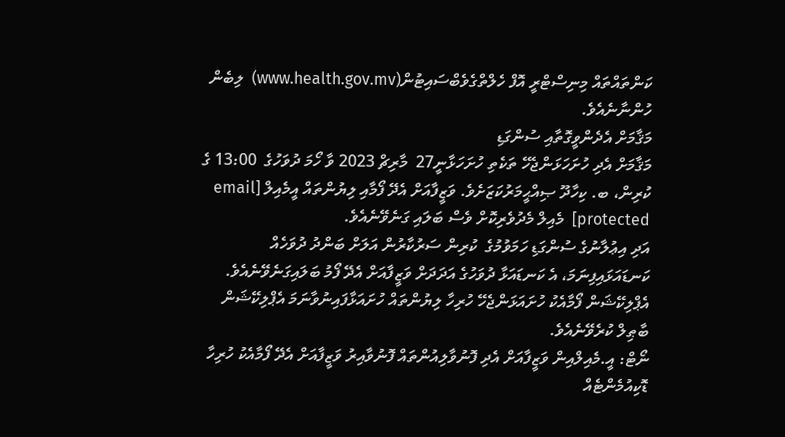ކަންތައްތައް މިނިސްޓްރީ އޮފް ހެލްތްގެވެބްސައިޓުން(www.health.gov.mv)  ލިބެން ހުންނާނެއެވެ.
މަޤާމަށް އެދެންވީގޮތާއި ސުންގަޑި
މަޤާމަށް އެދި ހުށަހަޅަންޖެހޭ ތަކެތި ހުށަހަޅާނީ27  މާރިޗް 2023 ވާ ހޯމަ ދުވަހުގެ  13:00 ގެ ކުރިން، ބ. ކިހާދޫ ޞިއްޙީމަރުކަޒަށެވެ. ވަޒީފާއަށް އެދޭ ފޯމާއި ލިޔުންތައް އީމެއިލް [email protected]  މެއިލް މެދުވެރިކޮށް ވެސް ބަލައި ގަނެވޭނެއެވެ.
އަދި އިޢުލާނުގެ ސުންގަޑި ހަމަވުމުގެ  ކުރިން ސަރުކާރުން އަލަށް ބަންދު ދުވަހެއް ކަނޑައަޅައިފިނަމަ، އެ ކަނޑައަޅާ ދުވަހުގެ އަދަދަށް ވަޒީފާއަށް އެދޭ ފޯމު ބަލައިގަނެވޭނެއެވެ.
އެޕްލިކޭޝަން ފޯމާއެކު ހުށައަޅަންޖެހޭ ހުރިހާ ލިޔުންތައް ހުށައަޅާފައިނުވާނަމަ އެޕްލިކޭޝަން ބާޠިލް ކުރެވޭނެއެވެ.
ނޯޓް: އީ.މެއިލްއިން ވަޒީފާއަށް އެދި ފޮނުވާލިއުންތައް ފޮނުވާއިރު ވަޒީފާއަށް އެދޭ ފޯމާއެކު ހުރިހާ ޑޮކިއުމެންޓެއް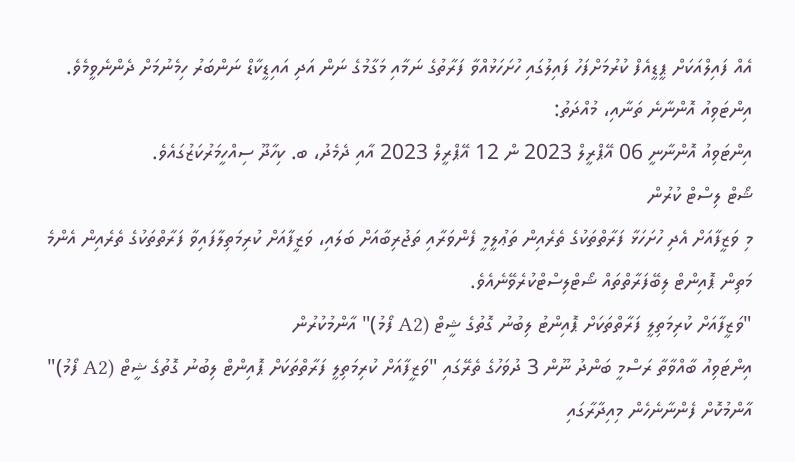އެއް ފައިލްއަކަށް ޕީޑީއެފް ކުރުމަށްފަހު ފައިލުގައި ހުށަހަޅުއްވާ ފަރާތުގެ ނަމާއި މަގާމުގެ ނަން އަދި އައިޑީކާޑް ނަންބަރު ހިމެނުމަށް ދެންނެވީމެވެ.
އިންޓަވިއު އޮންނާނެ ތަނާއި، މުއްދަތު:
އިންޓަވިއު އޮންނާނީ 06 އޭޕްރީލް 2023 ން 12 އޭޕްރީލް 2023 އާއި ދެމެދު، ބ. ކިހާދޫ ސިއްހީމަރުކަޒުގައެވެ.
ޝޯޓް ލިސްޓް ކުރުން
މި ވަޒީފާއަށް އެދި ހުށަހަޅާ ފަރާތްތަކުގެ ތެރެއިން ތަޢުލީމީ ފެންވަރާއި ތަޖުރިބާއަށް ބަލައި، ވަޒީފާއަށް ކުރިމަތިލާފައިވާ ފަރާތްތަކުގެ ތެރެއިން އެންމެ މަތިން ޕޮއިންޓް ލިބޭފަރާތްތައް ޝޯޓްލިސްޓްކުރެވޭނެއެވެ.
"ވަޒީފާއަށް ކުރިމަތިލީ ފަރާތްތަކަށް ޕޮއިންޓު ލިބުނު ގޮތުގެ ޝީޓް (A2 ފޯމު)" އާންމުކުރުން
އިންޓަވިއު ބާއްވާތާ ރަސްމީ ބަންދު ނޫން 3 ދުވަހުގެ ތެރޭގައި "ވަޒީފާއަށް ކުރިމަތިލީ ފަރާތްތަކަށް ޕޮއިންޓް ލިބުނު ގޮތުގެ ޝީޓް (A2 ފޯމު)" އާންމުކޮށް ފެންނާނެހެން މިއިދާރާގައި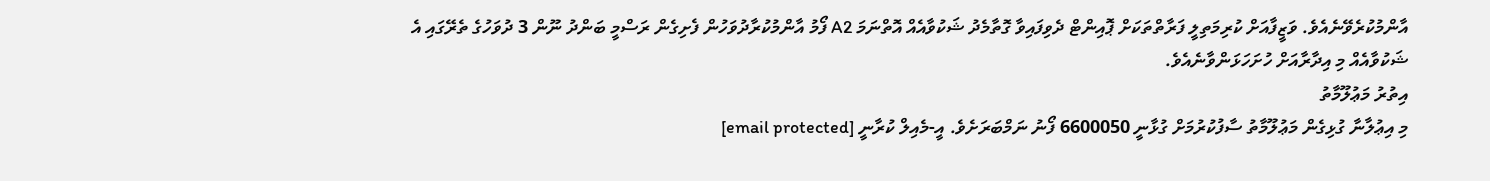އާންމުކުރެވޭނެއެވެ. ވަޒީފާއަށް ކުރިމަތިލީ ފަރާތްތަކަށް ޕޮއިންޓް ދެވިފައިވާ ގޮތާމެދު ޝަކުވާއެއް އޮތްނަމަ A2 ފޯމު އާންމުކުރާދުވަހުން ފެށިގެން ރަސްމީ ބަންދު ނޫން 3 ދުވަހުގެ ތެރޭގައި އެ ޝަކުވާއެއް މި އިދާރާއަށް ހުށަހަޅަންވާނެއެވެ.
އިތުރު މަޢުލޫމާތު
މި އިޢުލާނާ ގުޅިގެން މަޢުލޫމާތު ސާފުކުރުމަށް ގުޅާނީ 6600050 ފޯނު ނަމްބަރަށެވެ. އީ-މެއިލް ކުރާނީ [email protected]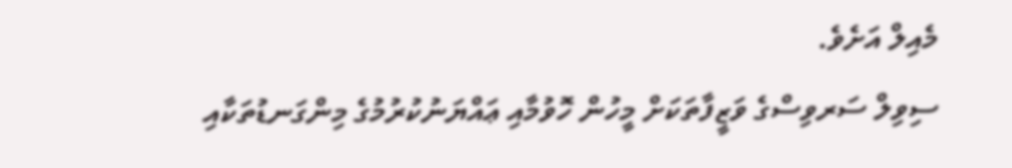މެއިލް އަށެވެ.
ސިވިލް ސަރވިސްގެ ވަޒީފާތަކަށް މީހުން ހޮވުމާއި ޢައްޔަނުކުރުމުގެ މިންގަނޑުތަކާއި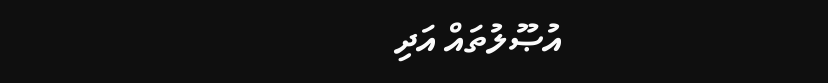އުޞޫލުތައް އަދި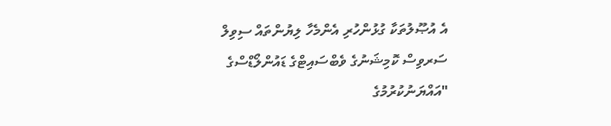އެ އުޞޫލުތަކާ ގުޅުންހުރި އެންމެހާ ލިޔުންތައް ސިވިލް ސަރވިސް ކޮމިޝަނުގެ ވެބްސައިޓްގެ ޑައުންލޯޑްސްގެ "އައްޔަނުކުރުމުގެ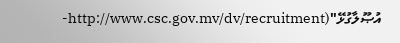އުޞޫލާގުޅޭ"(http://www.csc.gov.mv/dv/recruitment-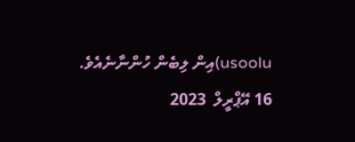usoolu)އިން ލިބެން ހުންނާނެއެވެ.
16 އޭޕްރީލް  2023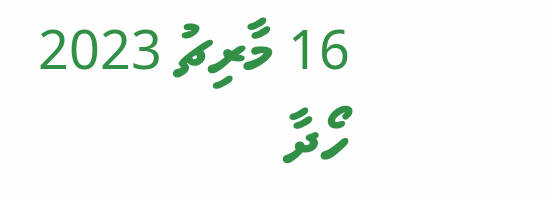16 މާރިޗު 2023
ހޯދާ